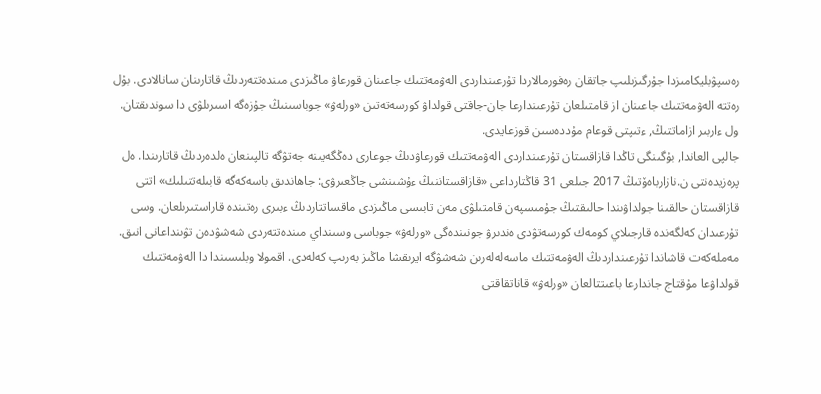رەسپۋبليكامىزدا جۇرگىزىلىپ جاتقان رەفورمالاردا تۇرعىنداردى الەۋمەتتىك جاعىنان قورعاۋ ماڭىزدى مىندەتتەردىڭ قاتارىنان سانالادى. بۇل رەتتە الەۋمەتتىك جاعىنان از قامتىلعان تۇرعىندارعا جان-جاقتى قولداۋ كورسەتەتىن «ورلەۋ» جوباسىنىڭ جۇزەگە اسىرىلۋى دا سوندىقتان. ول ءاربىر ازاماتتىڭ, ءتىپتى قوعام مۇددەسىن قوزعايدى.
جالپى العاندا, بۇگىنگى تاڭدا قازاقستان تۇرعىنداردى الەۋمەتتىك قورعاۋدىڭ جوعارى دەڭگەيىنە جەتۋگە تالپىنعان ەلدەردىڭ قاتارىندا. ەل پرەزيدەنتى ن.نازارباەۆتىڭ 2017 جىلعى 31 قاڭتارداعى «قازاقستاننىڭ ءۇشىنشى جاڭعىرۋى: جاھاندىق باسەكەگە قابىلەتتىلىك» اتتى قازاقستان حالقىنا جولداۋىندا حالىقتىڭ جۇمىسپەن قامتىلۋى مەن تابىسى ماڭىزدى ماقساتتاردىڭ ءبىرى رەتىندە قاراستىرىلعان. وسى تۇرعىدان كەلگەندە قارجىلاي كومەك كورسەتۋدى ەندىرۋ جونىندەگى «ورلەۋ» جوباسى وسىنداي مىندەتتەردى شەشۋدەن تۋىنداعانى انىق. مەملەكەت قاشاندا تۇرعىنداردىڭ الەۋمەتتىك ماسەلەلەرىن شەشۋگە ايرىقشا ماڭىز بەرىپ كەلەدى. اقمولا وبلىسىندا دا الەۋمەتتىك قولداۋعا مۇقتاج جاندارعا باعىتتالعان «ورلەۋ» قاناتقاقتى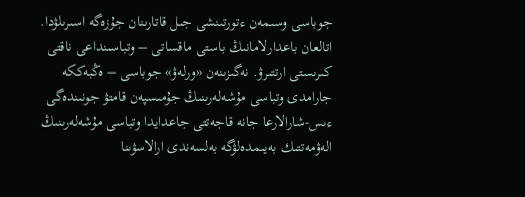جوباسى وسىمەن ءتورتىنشى جىل قاتارىنان جۇزەگە اسىرىلۋدا. اتالعان باعدارلامانىڭ باستى ماقساتى – وتباسىنداعى ناقتى كىرىستى ارتتىرۋ. نەگىزىنەن «ورلەۋ» جوباسى – ەڭبەككە جارامدى وتباسى مۇشەلەرىنىڭ جۇمىسپەن قامتۋ جونىندەگى ءىس-شارالارعا جانە قاجەتتى جاعدايدا وتباسى مۇشەلەرىنىڭ الەۋمەتتىك بەيىمدەلۋگە بەلسەندى ارالاسۋىنا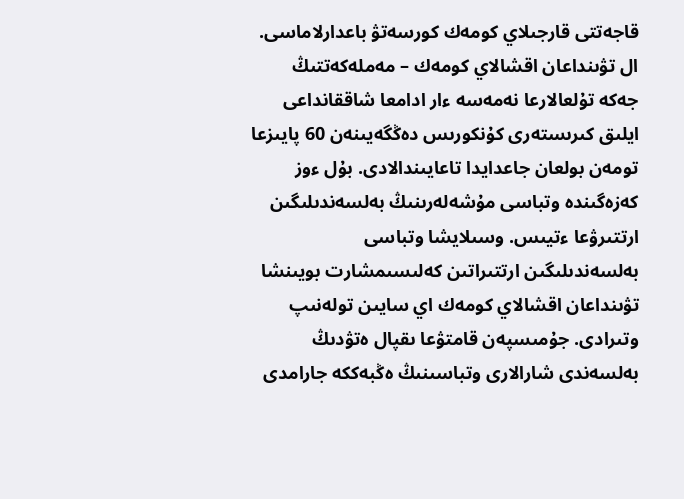قاجەتتى قارجىلاي كومەك كورسەتۋ باعدارلاماسى. ال تۋىنداعان اقشالاي كومەك – مەملەكەتتىڭ جەكە تۇلعالارعا نەمەسە ءار ادامعا شاققانداعى ايلىق كىرىستەرى كۇنكورىس دەڭگەيىنەن 60 پايىزعا تومەن بولعان جاعدايدا تاعايىندالادى. بۇل ءوز كەزەگىندە وتباسى مۇشەلەرىنىڭ بەلسەندىلىگىن ارتتىرۋعا ءتيىس. وسىلايشا وتباسى بەلسەندىلىگىن ارتتىراتىن كەلىسىمشارت بويىنشا تۋىنداعان اقشالاي كومەك اي سايىن تولەنىپ وتىرادى. جۇمىسپەن قامتۋعا ىقپال ەتۋدىڭ بەلسەندى شارالارى وتباسىنىڭ ەڭبەككە جارامدى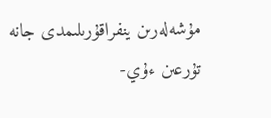مۇشەلەرىن ينفراقۇرىلىمدى جانە تۇرعىن ءۇي-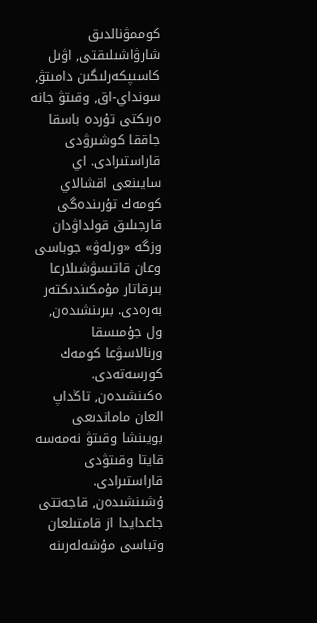كوممۋنالدىق شارۋاشىلىقتى, اۋىل كاسىپكەرلىگىن دامىتۋ, سونداي-اق, وقىتۋ جانە ەرىكتى تۇردە باسقا جاققا كوشىرۋدى قاراستىرادى. اي سايىنعى اقشالاي كومەك تۇرىندەگى قارجىلىق قولداۋدان وزگە «ورلەۋ» جوباسى وعان قاتىسۋشىلارعا بىرقاتار مۇمكىندىكتەر بەرەدى. بىرىنشىدەن, ول جۇمىسقا ورنالاسۋعا كومەك كورسەتەدى. ەكىنشىدەن, تاڭداپ العان ماماندىعى بويىنشا وقىتۋ نەمەسە قايتا وقىتۋدى قاراستىرادى. ۇشىنشىدەن, قاجەتتى جاعدايدا از قامتىلعان وتباسى مۇشەلەرىنە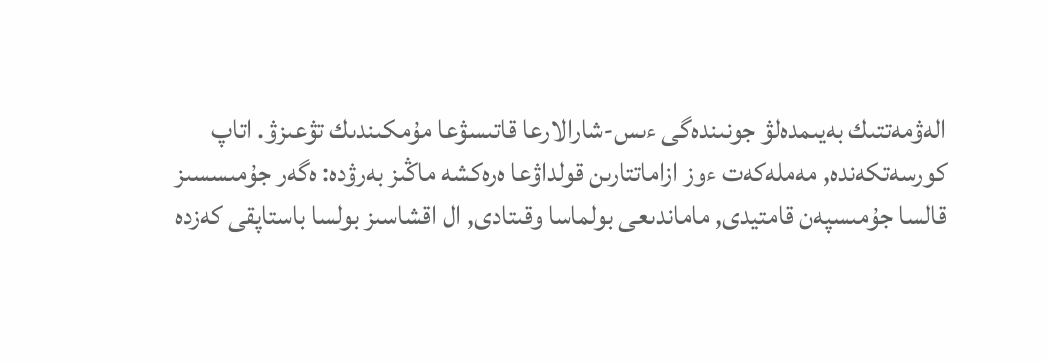الەۋمەتتىك بەيىمدەلۋ جونىندەگى ءىس-شارالارعا قاتىسۋعا مۇمكىندىك تۋعىزۋ. اتاپ كورسەتكەندە, مەملەكەت ءوز ازاماتتارىن قولداۋعا ەرەكشە ماڭىز بەرۋدە: ەگەر جۇمىسسىز قالسا جۇمىسپەن قامتيدى, ماماندىعى بولماسا وقىتادى, ال اقشاسىز بولسا باستاپقى كەزدە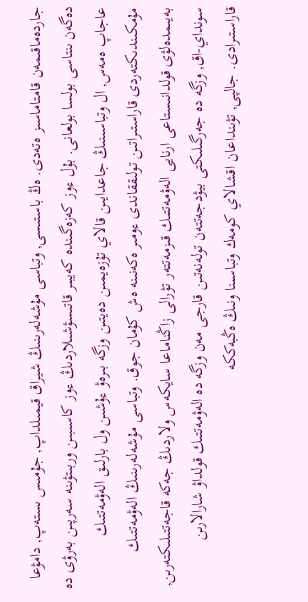جاردەماقىمەن قامتاماسىز ەتەدى. ەڭ باستىسى, وتباسى مۇشەلەرىنىڭ شيراق قيمىلداپ, جۇمىس ىستەپ, دامۋعا دەگەن ىنتاسى بولسا بولعانى. بۇل ءوز كەزەگىندە كەيبىر قاتىسۋشىلاردىڭ ءوز كاسىبىن وربىتۋىنە سەرپىن بەرۋى دە عاجاپ ەمەس, ال وتباسىنىڭ جاعدايىن قالاي تۇزەيمىن دەيتىن وزگە بىرەۋ ءۇشىن ول بارلىق الەۋمەتتىك مۇمكىندىكتەردى قاراستىراتىن تولىققاندى ءومىر ەكەنىنە ەش كۇمان جوق. وتباسى مۇشەلەرىنىڭ الەۋمەتتىك بەيىمدەلۋى قولدانىستاعى ارنايى الەۋمەتتىك قىزمەتتەر تۋرالى زاڭناماعا سايكەس ولاردىڭ جەكە قاجەتتىلىكتەرىن, سونداي-اق, وزگە دە جەرگىلىكتى بيۋدجەتتەن تولەنەتىن قارجى مەن وزگە دە الەۋمەتتىك قولداۋ شارالارىن قاراستىرادى. جالپى, تۋىنداعان اقشالاي كومەك وتباسىنا ونىڭ ەڭبەككە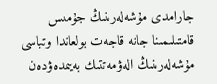جارامدى مۇشەلەرىنىڭ جۇمىس قامتىلىمىنا جانە قاجەت بولعاندا وتباسى مۇشەلەرىنىڭ الەۋمەتتىك بەيىمدەۋدەن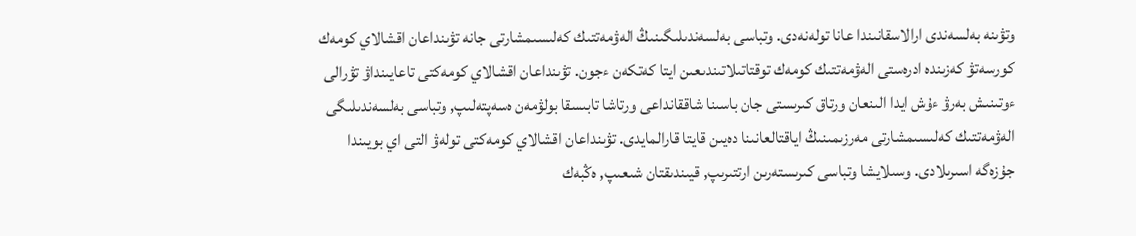وتۋىنە بەلسەندى ارالاسقانىندا عانا تولەنەدى. وتباسى بەلسەندىلىگىنىڭ الەۋمەتتىك كەلىسىمشارتى جانە تۋىنداعان اقشالاي كومەك كورسەتۋ كەزىندە ادرەستى الەۋمەتتىك كومەك توقتاتىلاتىندىعىن ايتا كەتكەن ءجون. تۋىنداعان اقشالاي كومەكتى تاعايىنداۋ تۋرالى ءوتىنىش بەرۋ ءۇش ايدا الىنعان ورتاق كىرىستى جان باسىنا شاققانداعى ورتاشا تابىسقا بولۋمەن ەسەپتەلىپ, وتباسى بەلسەندىلىگى الەۋمەتتىك كەلىسىمشارتى مەرزىمىنىڭ اياقتالعانىنا دەيىن قايتا قارالمايدى. تۋىنداعان اقشالاي كومەكتى تولەۋ التى اي بويىندا جۇزەگە اسىرىلادى. وسىلايشا وتباسى كىرىستەرىن ارتتىرىپ, قيىندىقتان شىعىپ, ەڭبەك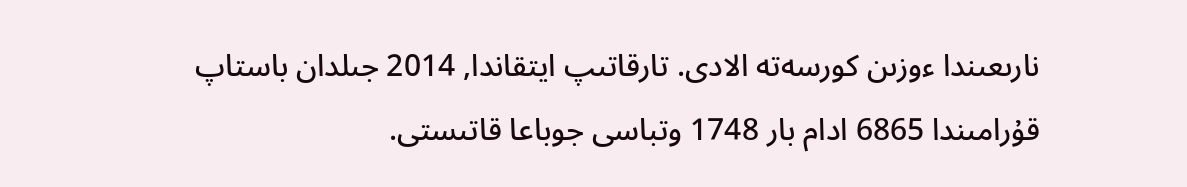نارىعىندا ءوزىن كورسەتە الادى. تارقاتىپ ايتقاندا, 2014 جىلدان باستاپ قۇرامىندا 6865 ادام بار 1748 وتباسى جوباعا قاتىستى.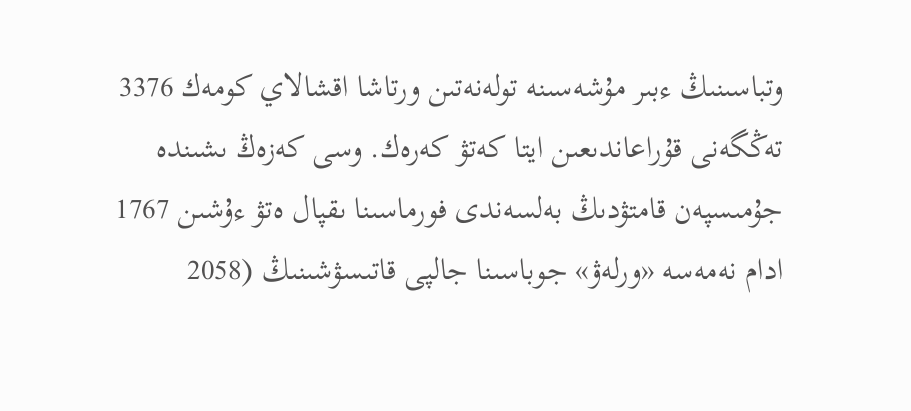وتباسىنىڭ ءبىر مۇشەسىنە تولەنەتىن ورتاشا اقشالاي كومەك 3376 تەڭگەنى قۇراعاندىعىن ايتا كەتۋ كەرەك. وسى كەزەڭ ىشىندە جۇمىسپەن قامتۋدىڭ بەلسەندى فورماسىنا ىقپال ەتۋ ءۇشىن 1767 ادام نەمەسە «ورلەۋ» جوباسىنا جالپى قاتىسۋشىنىڭ (2058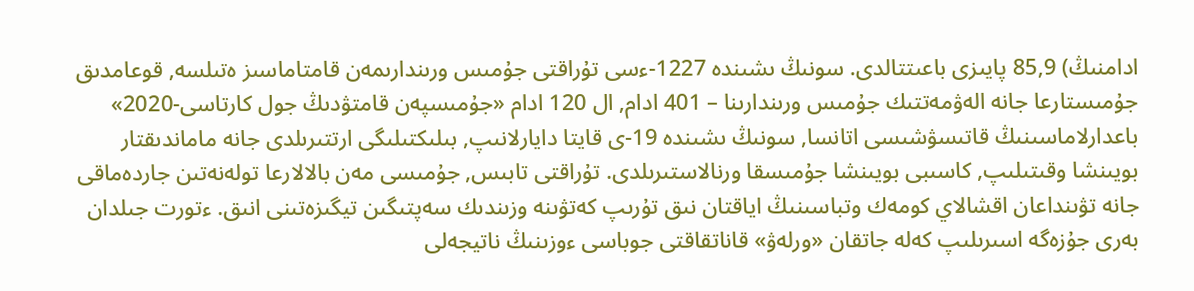ادامنىڭ) 85,9 پايىزى باعىتتالدى. سونىڭ ىشىندە 1227-ءسى تۇراقتى جۇمىس ورىندارىمەن قامتاماسىز ەتىلسە, قوعامدىق جۇمىستارعا جانە الەۋمەتتىك جۇمىس ورىندارىنا – 401 ادام, ال 120 ادام «جۇمىسپەن قامتۋدىڭ جول كارتاسى-2020» باعدارلاماسىنىڭ قاتىسۋشىسى اتانسا, سونىڭ ىشىندە 19-ى قايتا دايارلانىپ, بىلىكتىلىگى ارتتىرىلدى جانە ماماندىقتار بويىنشا وقىتىلىپ, كاسىبى بويىنشا جۇمىسقا ورنالاستىرىلدى. تۇراقتى تابىس, جۇمىسى مەن بالالارعا تولەنەتىن جاردەماقى جانە تۋىنداعان اقشالاي كومەك وتباسىنىڭ اياقتان نىق تۇرىپ كەتۋىنە وزىندىك سەپتىگىن تيگىزەتىنى انىق. ءتورت جىلدان بەرى جۇزەگە اسىرىلىپ كەلە جاتقان «ورلەۋ» قاناتقاقتى جوباسى ءوزىنىڭ ناتيجەلى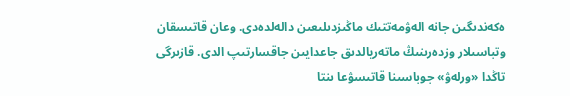ەكەندىگىن جانە الەۋمەتتىك ماڭىزدىلىعىن دالەلدەدى. وعان قاتىسقان وتباسىلار وزدەرىنىڭ ماتەريالدىق جاعدايىن جاقسارتىپ الدى. قازىرگى تاڭدا «ورلەۋ» جوباسىنا قاتىسۋعا ىنتا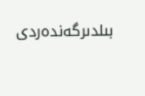بىلدىرگەندەردى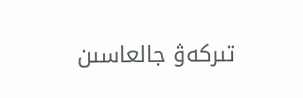تىركەۋ جالعاسىن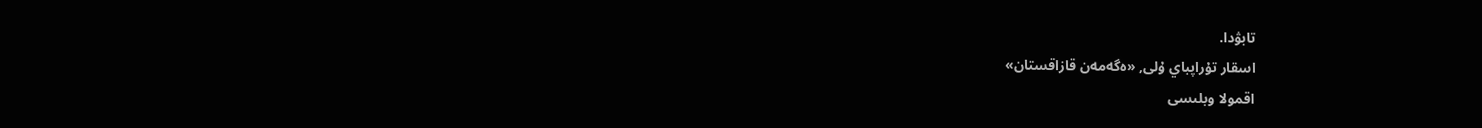تابۋدا.
اسقار تۇراپباي ۇلى, «ەگەمەن قازاقستان»
اقمولا وبلىسى